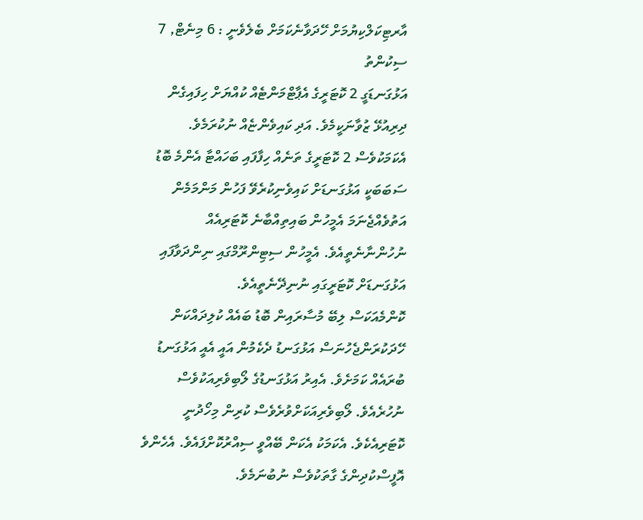އާރޓިކަލްކިޔުމަށް ހޭދަވާނެކަމަށް ބެލެވެނީ : 6 މިނެޓް, 7 ސިކުންތު
އަޅުގަނޑަގީ 2 ކޮޓަރީގެ އެޕާޓްމަންޓެއް ކުއްޔަށް ހިފައިގެން ދިރިއުޅޭ ޒުވާނަކީމެވެ. އަދި ކައިވެންޏެއް ނުކުރަމެވެ. އެކަމަކުވެސް 2 ކޮޓަރީގެ ތަނެއް ހިފާފައި ބަހައްޓާ އެންމެ ބޮޑު ސަބަބަކީ އަޅުގަނޑަށް ކައިވެނިކުރެވޭ ފަހުން މަންމަމެން އަތުވެއްޖެނަމަ އެމީހުން ބައިތިއްބާނެ ކޮޓަރިއެއް ނުހުންނާނެތީއެވެ. އެމީހުން ސިޓިންރޫމްގައި ނިންދަވާފައި އަޅުގަނޑަށް ކޮޓަރީގައި ނުނިދޭނެތީއެވެ.
ކޮންމެއަކަސް ލިބޭ މުސާރައިން ބޮޑު ބައެއް ކުލިދައްކަން ހޭދަކުރަންޖެހުނަސް އަޅުގަނޑު ދެކެމުން އައީ އެއީ އަޅުގަނޑު ބުރައެއް ކަމަށެވެ. އެއިރު އަޅުގަނޑުގެ ލޯބިވެރިއަކުވެސް ނުހުރެއެވެ. ލޯބިވެރިއަކަށްވުރެވެސް ކުރިން މިހޯދުނީ ކޮޓަރިއެކެވެ. އެކަމަކު އެކަން ބޭއްވީ ސިއްރުކޮށްފައެވެ. އެހެންވެ އޮފީސްކުދިންގެ ގާތަކުވެސް ނުބުނަމެވެ.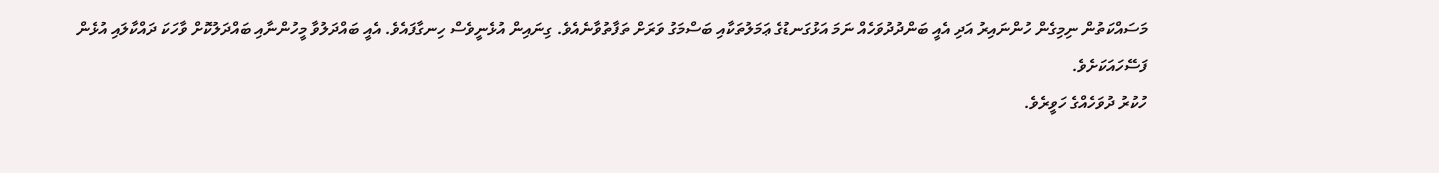މަސައްކަތުން ނިމިގެން ހުންނައިރު އަދި އެއީ ބަންދުދުވަހެއް ނަމަ އަޅުގަނޑުގެ ޢަމަލުތަކާއި ބަސްމަގު ވަރަށް ތަފާތުވާނެއެވެ. ގިނައިން އުޅެނީވެސް ހިނގާފައެވެ. އެއީ ބައްދަލުވާ މީހުންނާއި ބައްދަލުކޮށް ވާހަކަ ދައްކާލައި އުޅެން ފަސޭހައަކަށެވެ.
ހުކުރު ދުވަހެއްގެ ހަވީރެވެ.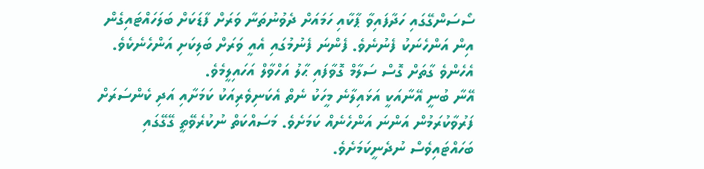ސޯސަންގޭގައި ހަދާފައިވާ ޕާކާއި ހަމައަށް ދެވުނުތަނާ ވަރަށް ފާޑަކަށް ބަލަހައްޓައިގެން އިން އަންހެނަކު ފެނުނެވެ. ފެންނަ ފެނުމުގައި އެއީ ވަރަށް ބަލިކަށި އަންހެނެކެވެ. އެހެންވެ ގާތަށް ގޮސް ސަލާމް ގޮވާފައި ޙާލު އަހްވާލް އަހައިލީމެވެ.
އޭނާ ބުނީ އޭނާއަކީ އަޅައިލާނެ މީހަކު ނެތް އެކަނިވެރިއަކު ކަމަށާއި އަދި ކެންސަރަށް ފަރުވާކުރަމުން އަންނަ އަންހެނެއް ކަމަށެވެ. މަސައްކަތް ނުކުރެވޭތީ ގޭގޭގައި ބަހައްޓައިވެސް ނުދެނީކަމަށެވެ.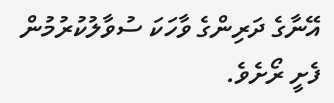އޭނާގެ ދަރިންގެ ވާހަކަ ސުވާލުކުރުމުން ފެށީ ރޯށެވެ.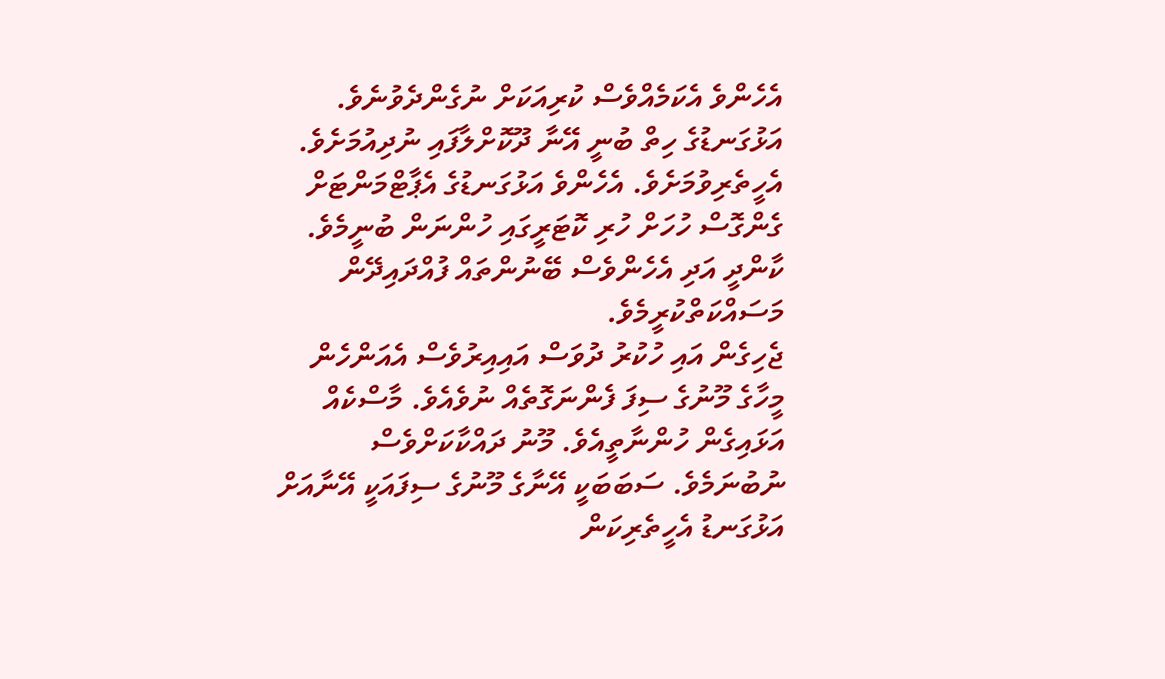އެހެންވެ އެކަމެއްވެސް ކުރިއަކަށް ނުގެންދެވުނެވެ. އަޅުގަނޑުގެ ހިތް ބުނީ އޭނާ ދޫކޮށްލާފައި ނުދިއުމަށެވެ. އެހީތެރިވުމަށެވެ. އެހެންވެ އަޅުގަނޑުގެ އެޕާޓްމަންޓަށް ގެންގޮސް ހުހަށް ހުރި ކޮޓަރީގައި ހުންނަން ބުނީމެވެ. ކާންދީ އަދި އެހެންވެސް ބޭނުންތައް ފުއްދައިދޭން މަސައްކަތްކުރީމެވެ.
ޖެހިގެން އައި ހުކުރު ދުވަސް އައިއިރުވެސް އެއަންހެން މީހާގެ މޫނުގެ ސިފަ ފެންނަގޮތެއް ނުވެއެވެ. މާސްކެއް އަޅައިގެން ހުންނާތީއެވެ. މޫނު ދައްކާކަށްވެސް ނުބުނަމެވެ. ސަބަބަކީ އޭނާގެ މޫނުގެ ސިފައަކީ އޭނާއަށް އަޅުގަނޑު އެހީތެރިކަން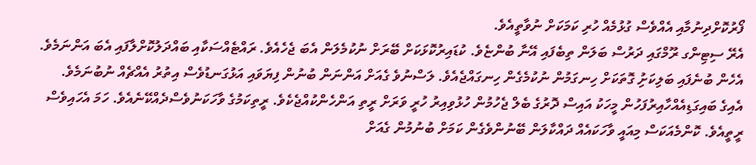ފޯރުކޮށްދިނުމާއި އެއްވެސް ގުޅުމެއް ހުރި ކަމަކަށް ނުވާތީއެވެ.
އެރޭ ސިޓިންގ ރޫމްގައި ދަރުސް ބަލަން ތިބެފައި އޭނާ ބުންޏެވެ. ކުޑައިރުކޮޅަކަށް ބޭރަށް ނުކުމެލަން އެބަ ޖެހެއެވެ. ރައްޓެއްސަކާއި ބައްދަލުކޮށްލާފައި އެބަ އަންނަމެވެ. އެހެން ބުނެފައި ބަލިކަށިު ގޮތަކަށް ހިނގަމުން ނުކުމެގެން ހިނގައްޖެއެވެ. ލަސްނުވެ ގެއަށް އަންނަން ބުނުން ފިޔަވައި އަޅުގަނޑުވެސް އިތުރު އެއްޗެއް ނުބުނަމެވެ.
އެއިގެ ބައިގަޑިއެއްހާއިރުފަހުން މީހަކު އައިސް ދޮރުގެ ބެލް ޖެހުމުން ހުޅުވިއިރު ހުރީ ވަރަށް ރީތި އަންހެންކުއްޖެކެވެ. ރީތިކަމުގެ ވާހަކަނުވެސްދެއްކޭނެއެވެ. ހަމަ އެހައިވެސް ރީތީއެވެ. ކޮންމެއަކަސް މިއައީ ވާހަކައެއް ދައްކާލަން ބޭނުންވެގެން ކަމަށް ބުނުމުން ގެއަށް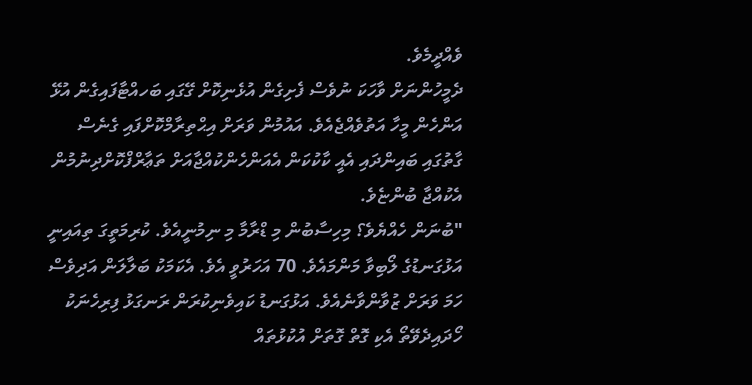ވެއްދީމެވެ.
ދެމީހުންނަށް ވާހަކަ ނުވެސް ފެށިގެން އުޅެނިކޮށް ގޭގައި ބަހއްޓާފައިގެން އުޅޭ އަންހެން މީހާ އަތުވެއްޖެއެވެ. އައުމުން ވަރަށް އިޙްތިރާމްކޮށްފައި ގެނެސް ގާތުގައި ބައިންދައި އެއީ ކާކުކަން އެއަންހެންކުއްޖާއަށް ތަޢާރްފްކޮށްދިނުމުން އެކުއްޖާ ބުންޏެވެ.
"ބުނަން ހެއްޔެވެ؟ މިހިސާބުން މި ޑްރާމާ މި ނިމުނީއެވެ. ކުރިމަތީގަ ތިއައިނީ އަޅުގަނޑުގެ ލޯބިވާ މަންމައެވެ. 70 އަހަރުވީ އެވެ. އެކަމަކު ބަލާލަން އަދިވެސް ހަމަ ވަރަށް ޒުވާންވާނެއެވެ. އަޅުގަނޑު ކައިވެނިކުރަން ރަނގަޅު ފިރިހެނަކު ހޯދައިދެވޭތޯ އެކި ގޮތް ގޮތަށް އުކުޅުތައް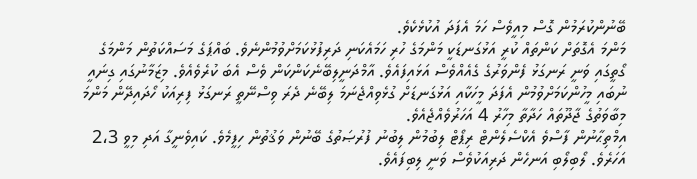ބޭނުންކުރަމުން ގޮސް މިއީވެސް ހަމަ އެފަދަ އުކުޅެކެވެ.
މަންމަ އެގޮތަށް ކަންތައް ކުރީ އަޅުގަނޑަކީ މަންމަގެ ހުރި ހަމައެކަނި ދަރިފުޅުކަމަށްވުމުންނެވެ. ބައްޕަގެ މަސައްކަތުން މަންމަގެ ގޯތީގައި ވަނީ ރަނގަޅު ފެންވަރުގެ ގެއެއްވެސް އަޅައިފައެވެ. އާމްދަނީލިބޭނެކަންކަން ވެސް އެބަ ކުރެވެއެވެ. މިޒަމާނުގައި ގިނައީ ނުބައި މީހުންކަމަށްވުމުން އެފަދަ މީހަކާއި އަޅުގަނޑަށް ގުޅެވިއްޖެނަމަ ލިބޭނެ ދެރަ ވިސްނޭތީ ރަނގަޅު ފިރިއަކު ހޯދައިދޭން މަންމަ މިބާވަތުގެ ޖާދޫތައް ހަދާތާ މިހާރު 4 އަހަރުވެއްޖެއެވެ.
އިމްތިޙާނުން ފާސްވެ އެކްސެލެންޓް ރިޕޯޓް ލިބުމުން ލިބުނު ފުރުޞަތުގެ ބޭނުން ވަޤުތުން ހިފީމެވެ. ކައިވެނީގާ އަދި މިވީ 2،3 އަހަރެވެ. ލޯބިލޯބި އަނހެން ދަރިއަކުވެސް ވަނީ ލިބިފައެވެ.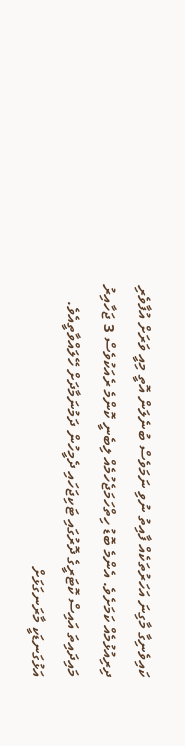ކައިވެނިގާ މާގިނަ އަހަރުތަކެއް ފާއިތު ނުވި ނަމަވެސް ބުނެލަން އޮތީ މިއީ ވަރަށް އުފާވެރި ދިރިއުޅުމެއް ކަމަށެވެ. އެންމެ ބޮޑު ހިތްހަމަޖެހުމެއް ލިބެނީ ކޮންމެ ރެއަކުވެސް 3 ޖަހާއިރު މައިދައިތަ އައިސް ކޮޓަރީގެ ދޮރުގައި ޓަކިޖަހައި ދެމީހުން ދަމުނަމާދަށް ހޭލައްވާތީއެވެ.
އަޅުގަނޑަކީ މާރަނގަޅަށް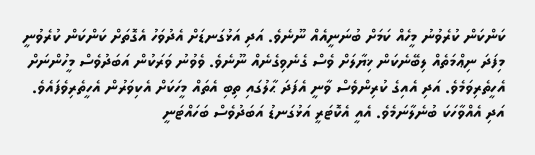ކަންކަން ކުރެވުނު މީހެއް ކަމަށް ބުނަނީއެއް ނޫނެވެ. އަދި އަޅުގަނޑަށް އެދުވަހު އެގޮތަށް ކަންކަން ކުރެވުނީ މިފަދަ ނިޢްމަތެއް ލިބޭނެކަން ޚިޔާލަށް ވެސް ގެނެވިގެނެއް ނޫނެވެ. ވެވުނު ވަރަކުން އަބަދުވެސް މީހުންނަށް އެހީތެރިވަމެވެ. އަދި އެއިގެ ކުރިންވެސް ވާނީ އެފަދަ ޙާލުގައި ތިބި އެތައް މީހަކަށް އެކިވަރުން އެހީތެރިވެފައެވެ.
އަދި އެއްވާހަކަ ބުނެލާނަމެވެ. އެއީ އެކޮޓަރީ އަޅުގަނޑު އަބަދުވެސް ބަހައްޓަނީ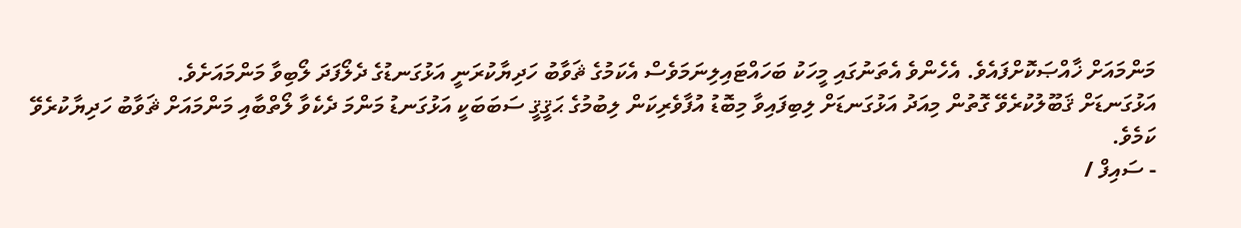މަންމައަށް ޚާއްޞަކޮށްފައެވެ. އެހެންވެ އެތަނުގައި މީހަކު ބަހައްޓައިލިނަމަވެސް އެކަމުގެ ޘަވާބު ހަދިޔާކުރަނީ އަޅުގަނޑުގެ ދެލޯފަދަ ލޯބިވާ މަންމައަށެވެ.
އަޅުގަނޑަށް ޤަބޫލުކުރެވޭ ގޮތުން މިއަދު އަޅުގަނޑަށް ލިބިފައިވާ މިބޮޑު އުފާވެރިކަން ލިބުމުގެ ޙަޤީޤީ ސަބަބަކީ އަޅުގަނޑު މަންމަ ދެކެވާ ލޯތްބާއި މަންމައަށް ޘަވާބު ހަދިޔާކުރެވޭ ކަމެވެ.
- ސައިފް /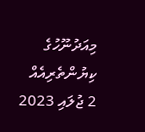މިއަދުނޫހުގެ ކިޔުންތެރިއެއް
2 ޖުލައި 2023